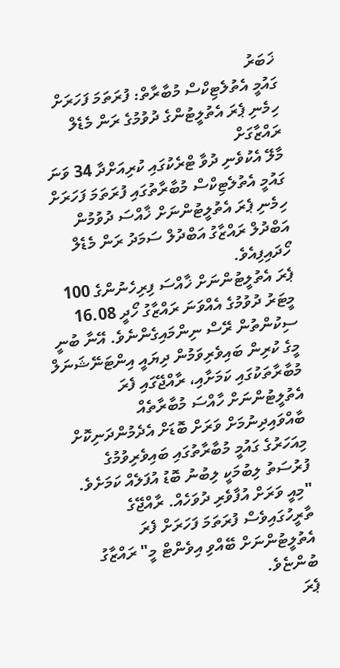ޚަބަރު
ގައުމީ އެތުލެޓިކްސް މުބާރާތް: ފުރަތަމަ ފަހަރަށް ހިމެނި ޕެރަ އެތުލީޓުންގެ ދުވުމުގެ ރަން މެޑެލް ރައްޒާގަށް
މާލޭ އެކުވެނި ދުވާ ޓްރެކުގައި ކުރިއަށްދާ 34 ވަނަ ގައުމީ އެތުލެޓިކްސް މުބާރާތުގައި ފުރަތަމަ ފަހަރަށް ހިމެނި ޕެރަ އެތުލީޓުންނަށް ޚާއްސަ ދުވުމުން އަބްދުލް ރައްޒާގު އަބްދުލް ސަމަދު ރަން މެޑެލް ހޯދައިފިއެވެ.
ޕެރަ އެތުލީޓުންނަށް ޚާއްސަ ފިރިހެނުންގެ 100 މީޓަރު ދުވުމުގެ އެއްވަނަ ރައްޒާގު ހޯދީ 16.08 ސިކުންތުން ރޭސް ނިންމައިގެންނެވެ. އޭނާ ބުނީ މީގެ ކުރިން ބައިވެރިވަމުން ދިޔައީ އިންޓަނޭޝަނަލް މުބާރާތަކުގައި ކަމަށާއި، ރާއްޖޭގައި ފެރަ އެތުލީޓުންނަށް ހާއްސަ މުބާރާތެއް ބާއްވައިދިނުމަށް ވަރަށް ބޮޑަށް އެދެމުންދަނިކޮށް މިއަހަރުގެ ގައުމީ މުބާރާތުގައި ބައިވެރިވުމުގެ ފުރުސަތު ލިބުމަކީ ލިބުނު ބޮޑު އުފަލެއް ކަމަށެވެ.
"މިއީ ވަރަށް އުފާވެރި ދުވަހެއް. ރާއްޖޭގެ ތާރީހުގައިވެސް ފުރަތަމަ ފަހަރަށް ފެރަ އެތުލީޓުންނަށް ބޭއްވި އިވެންޓް މީ" ރައްޒާގު ބުންޏެވެ.
ޕެރަ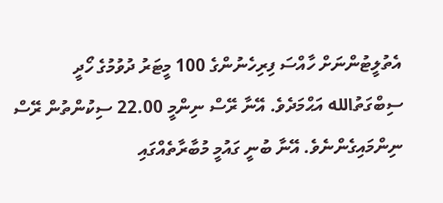އެތުލީޓުންނަށް ހާއްސަ ފިރިހެނުންގެ 100 މީޓަރު ދުވުމުގެ ހޯދީ ސިބްގަތުالله އަޙްމަދެވެ. އޭނާ ރޭސް ނިންމީ 22.00 ސިކުންތުން ރޭސް ނިންމައިގެންނެވެ. އޭނާ ބުނީ ގައުމީ މުބާރާތެއްގައި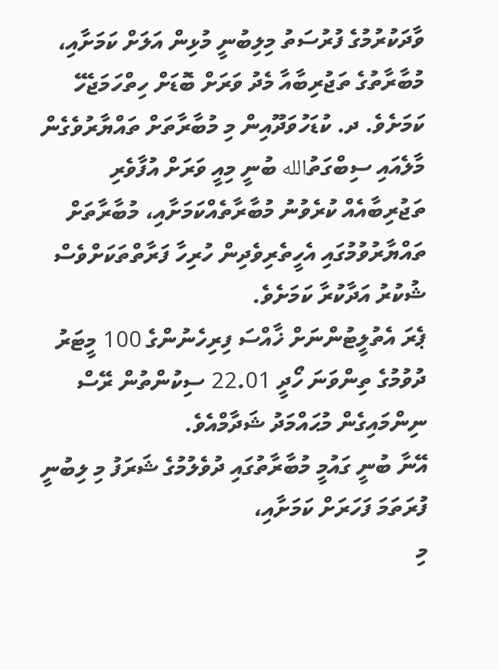ވާދަކުރުމުގެ ފުރުސަތު މިލިބުނީ މުޅިން އަލަށް ކަމަށާއި، މުބާރާތުގެ ތަޖުރިބާއާ މެދު ވަރަށް ބޮޑަށް ހިތްހަމަޖެހޭ ކަމަށެވެ. ދ. ކުޑަހުވަދޫއިން މި މުބާރާތަށް ތައްޔާރުވެގެން މާލެއައި ސިބްގަތުالله ބުނީ މިއީ ވަރަށް އުފާވެރި ތަޖުރިބާއެއް ކުރެވުނު މުބާރާތެއްކަމަށާއި، މުބާރާތަށް ތައްޔާރުވުމުގައި އެހީތެރިވެދިން ހުރިހާ ފަރާތްތަކަށްވެސް ޝުކުރު އަދާކުރާ ކަމަށެވެ.
ޕެރަ އެތުލީޓުންނަށް ޚާއްސަ ފިރިހެނުންގެ 100 މީޓަރު ދުވުމުގެ ތިންވަނަ ހޯދީ 22.01 ސިކުންތުން ރޭސް ނިންމައިގެން މުޙައްމަދު ޝަދާމްއެވެ.
އޭނާ ބުނީ ގައުމީ މުބާރާތުގައި ދުވެލުމުގެ ޝަރަފު މި ލިބުނީ ފުރަތަމަ ފަހަރަށް ކަމަށާއި،
މި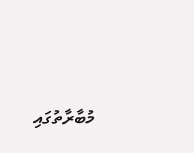މުބާރާތުގައި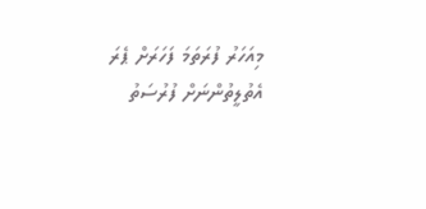މިއަހަރު ފުރަތަމަ ފަހަރަށް ޕެރަ އެތުލީތުންނަށް ފުރުސަތު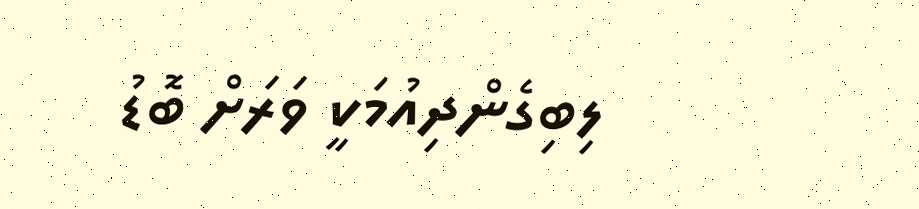ލިބިގެންދިއުމަކީ ވަރަށް ބޮޑު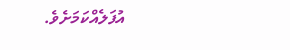އުފަލެއްކަމަށެވެ.